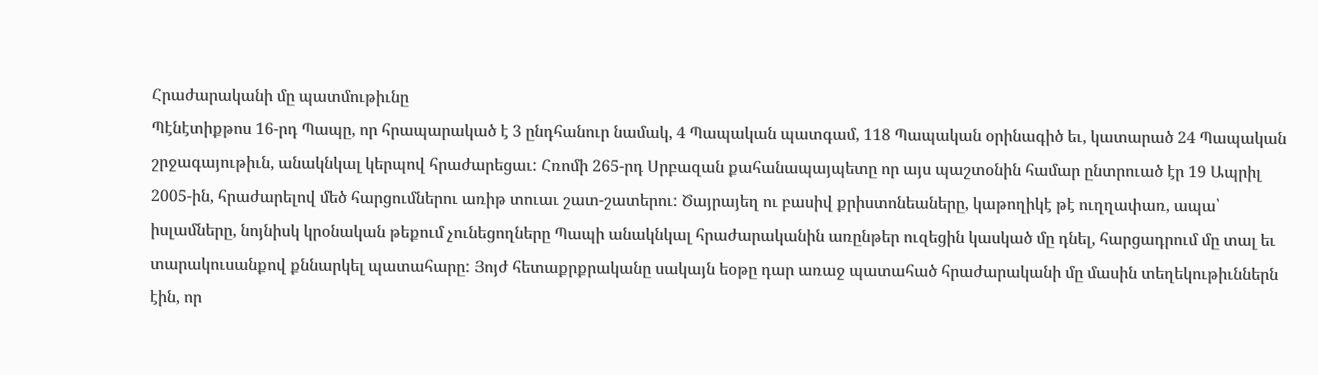Հրաժարականի մը պատմութիւնը
Պէնէտիքթոս 16-րդ Պապը, որ հրապարակած է 3 ընդհանուր նամակ, 4 Պապական պատգամ, 118 Պապական օրինագիծ եւ, կատարած 24 Պապական շրջագայութիւն, անակնկալ կերպով հրաժարեցաւ: Հռոմի 265-րդ Սրբազան քահանապայպետը որ այս պաշտօնին համար ընտրուած էր 19 Ապրիլ 2005-ին, հրաժարելով մեծ հարցումներու առիթ տուաւ շատ-շատերու: Ծայրայեղ ու բասիվ քրիստոնեաները, կաթողիկէ թէ ուղղափառ, ապա՝ իսլամները, նոյնիսկ կրօնական թեքում չունեցողները Պապի անակնկալ հրաժարականին առընթեր ուզեցին կասկած մը դնել, հարցադրում մը տալ եւ տարակուսանքով քննարկել պատահարը: Յոյժ հետաքրքրականը սակայն եօթը դար առաջ պատահած հրաժարականի մը մասին տեղեկութիւններն էին, որ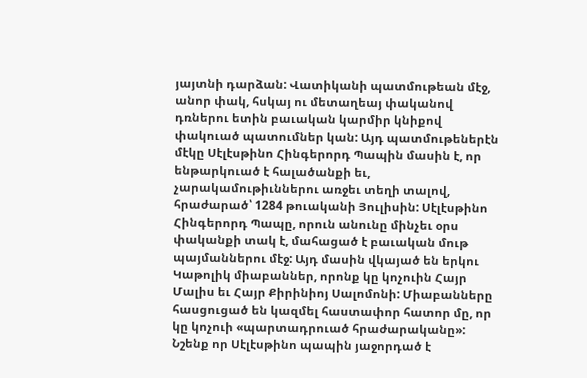յայտնի դարձան: Վատիկանի պատմութեան մէջ, անոր փակ, հսկայ ու մետաղեայ փականով դռներու ետին բաւական կարմիր կնիքով փակուած պատումներ կան: Այդ պատմութեներէն մէկը Սէլէսթինո Հինգերորդ Պապին մասին է, որ ենթարկուած է հալածանքի եւ, չարակամութիւններու առջեւ տեղի տալով, հրաժարած՝ 1284 թուականի Յուլիսին: Սէլէսթինո Հինգերորդ Պապը, որուն անունը մինչեւ օրս փականքի տակ է, մահացած է բաւական մութ պայմաններու մէջ: Այդ մասին վկայած են երկու Կաթոլիկ միաբաններ, որոնք կը կոչուին Հայր Մալիս եւ Հայր Քիրինիոյ Սալոմոնի: Միաբանները հասցուցած են կազմել հաստափոր հատոր մը, որ կը կոչուի «պարտադրուած հրաժարականը»: Նշենք որ Սէլէսթինո պապին յաջորդած է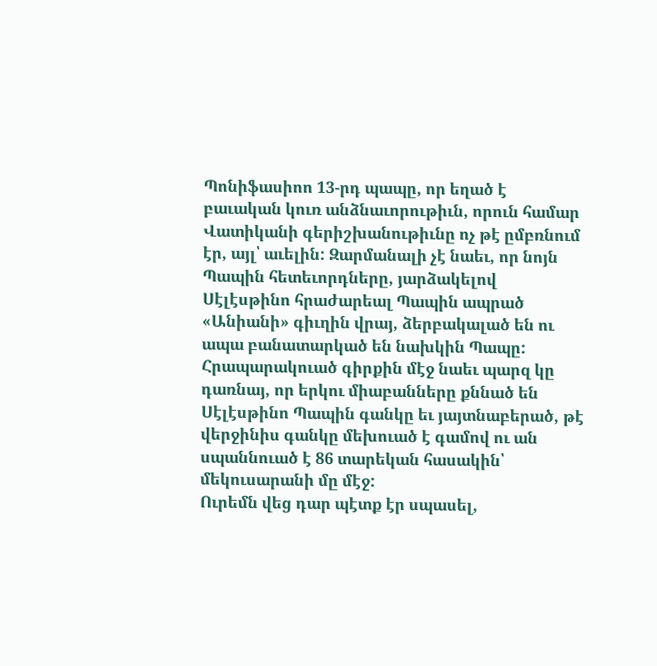Պոնիֆասիոո 13-րդ պապը, որ եղած է բաւական կուռ անձնաւորութիւն, որուն համար Վատիկանի գերիշխանութիւնը ոչ թէ ըմբռնում էր, այլ՝ աւելին: Զարմանալի չէ նաեւ, որ նոյն Պապին հետեւորդները, յարձակելով Սէլէսթինո հրաժարեալ Պապին ապրած «Անիանի» գիւղին վրայ, ձերբակալած են ու ապա բանատարկած են նախկին Պապը: Հրապարակուած գիրքին մէջ նաեւ պարզ կը դառնայ, որ երկու միաբանները քննած են Սէլէսթինո Պապին գանկը եւ յայտնաբերած, թէ վերջինիս գանկը մեխուած է գամով ու ան սպաննուած է 86 տարեկան հասակին՝ մեկուսարանի մը մէջ:
Ուրեմն վեց դար պէտք էր սպասել,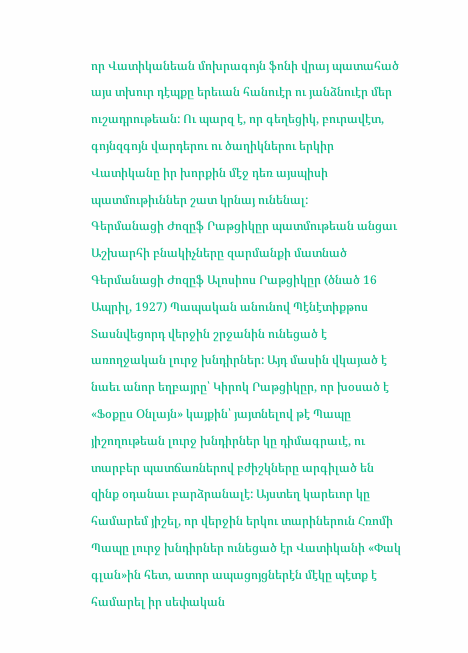որ Վատիկանեան մոխրագոյն ֆոնի վրայ պատահած այս տխուր դէպքը երեւան հանուէր ու յանձնուէր մեր ուշադրութեան: Ու պարզ է, որ գեղեցիկ, բուրավէտ, գոյնզգոյն վարդերու ու ծաղիկներու երկիր Վատիկանը իր խորքին մէջ դեռ այսպիսի պատմութիւններ շատ կրնայ ունենալ:
Գերմանացի Ժոզըֆ Րաթցիկըր պատմութեան անցաւ
Աշխարհի բնակիչները զարմանքի մատնած Գերմանացի Ժոզըֆ Ալոսիոս Րաթցիկըր (ծնած 16 Ապրիլ, 1927) Պապական անունով Պէնէտիքթոս Տասնվեցորդ վերջին շրջանին ունեցած է առողջական լուրջ խնդիրներ: Այդ մասին վկայած է նաեւ անոր եղբայրը՝ Կիրոկ Րաթցիկըր, որ խօսած է «Ֆօքըս Օնլայն» կայքին՝ յայտնելով թէ Պապը յիշողութեան լուրջ խնդիրներ կը դիմագրաւէ, ու տարբեր պատճառներով բժիշկները արգիլած են զինք օդանաւ բարձրանալէ: Այստեղ կարեւոր կը համարեմ յիշել, որ վերջին երկու տարիներուն Հռոմի Պապը լուրջ խնդիրներ ունեցած էր Վատիկանի «Փակ գլան»ին հետ, ատոր ապացոյցներէն մէկը պէտք է համարել իր սեփական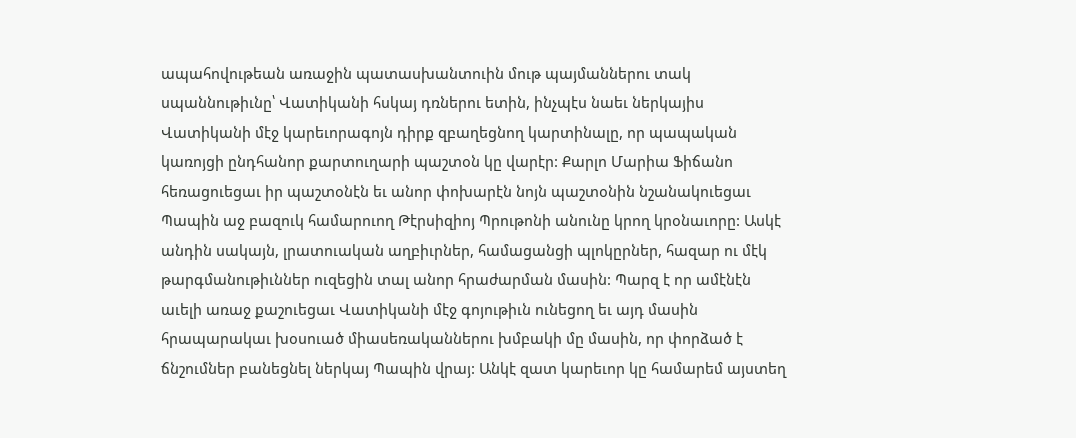ապահովութեան առաջին պատասխանտուին մութ պայմաններու տակ սպաննութիւնը՝ Վատիկանի հսկայ դռներու ետին, ինչպէս նաեւ ներկայիս Վատիկանի մէջ կարեւորագոյն դիրք զբաղեցնող կարտինալը, որ պապական կառոյցի ընդհանոր քարտուղարի պաշտօն կը վարէր: Քարլո Մարիա Ֆիճանո հեռացուեցաւ իր պաշտօնէն եւ անոր փոխարէն նոյն պաշտօնին նշանակուեցաւ Պապին աջ բազուկ համարուող Թէրսիզիոյ Պրութոնի անունը կրող կրօնաւորը: Ասկէ անդին սակայն, լրատուական աղբիւրներ, համացանցի պլոկըրներ, հազար ու մէկ թարգմանութիւններ ուզեցին տալ անոր հրաժարման մասին: Պարզ է որ ամէնէն աւելի առաջ քաշուեցաւ Վատիկանի մէջ գոյութիւն ունեցող եւ այդ մասին հրապարակաւ խօսուած միասեռականներու խմբակի մը մասին, որ փորձած է ճնշումներ բանեցնել ներկայ Պապին վրայ: Անկէ զատ կարեւոր կը համարեմ այստեղ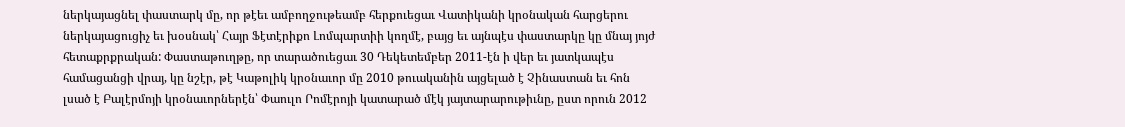ներկայացնել փաստարկ մը, որ թէեւ ամբողջութեամբ հերքուեցաւ Վատիկանի կրօնական հարցերու ներկայացուցիչ եւ խօսնակ՝ Հայր Ֆէտէրիքո Լոմպարտիի կողմէ, բայց եւ այնպէս փաստարկը կը մնայ յոյժ հետաքրքրական: Փաստաթուղթը, որ տարածուեցաւ 30 Դեկետեմբեր 2011-էն ի վեր եւ յատկապէս համացանցի վրայ, կը նշէր, թէ Կաթոլիկ կրօնաւոր մը 2010 թուականին այցելած է Չինաստան եւ հոն լսած է Բալէրմոյի կրօնաւորներէն՝ Փաուլո Րոմէրոյի կատարած մէկ յայտարարութիւնը, ըստ որուն 2012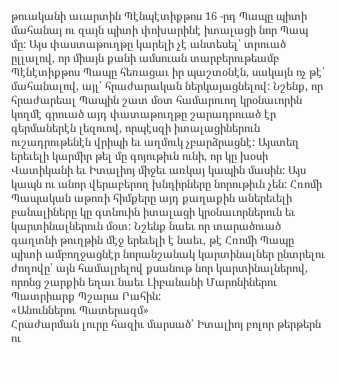թուականի աւարտին Պէնպէտիքթոս 16 -րդ Պապը պիտի մահանայ ու զայն պիտի փոխարինէ իտալացի նոր Պապ մը: Այս փաստաթուղթը կարելի չէ անտեսել՝ տրուած ըլլալով, որ միայն քանի ամսուան տարբերութեամբ Պէնէտիքթոս Պապը հեռացաւ իր պաշտօնէն, սակայն ոչ թէ՝ մահանալով, այլ՝ հրաժարական ներկայացնելով: Նշենք, որ հրաժարեալ Պապին շատ մօտ համարուող կրօնաւորին կողմէ գրուած այդ փատաթուղթը շարադրուած էր գերմաներէն լեզուով, որպէսզի իտալացիներուն ուշադրութենէն վրիպի եւ աղմուկ չբարձրացնէ: Այստեղ երեւելի կարմիր թել մը գոյութիւն ունի, որ կը խօսի Վատիկանի եւ Իտալիոյ միջեւ առկայ կապին մասին: Այս կապն ու անոր վերաբերող խնդիրները նորութիւն չեն: Հռոմի Պապական աթոռի հիմքերը այդ քաղաքին աներեւելի բանալիները կը գտնուին իտալացի կրօնաւորներուն եւ կարտինալներուն մօտ: Նշենք նաեւ որ տարածուած գաղտնի թուղթին մէջ երեւելի է նաեւ, թէ Հռոմի Պապը պիտի ամբողջացնէր նորանշանակ կարտինալներ ընտրելու ժողովը՝ այն համալրելով քսանութ նոր կարտինալներով, որոնց շարքին եղաւ նաեւ Լիբանանի Մարոնիներու Պատրիարք Պշարա Րահին:
«Անուններու Պատերազմ»
Հրաժարման լուրը հազիւ մարսած՝ Իտալիոյ բոլոր թերթերն ու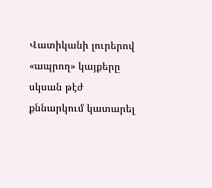Վատիկանի լուրերով «ապրող» կայքերը սկսան թէժ քննարկում կատարել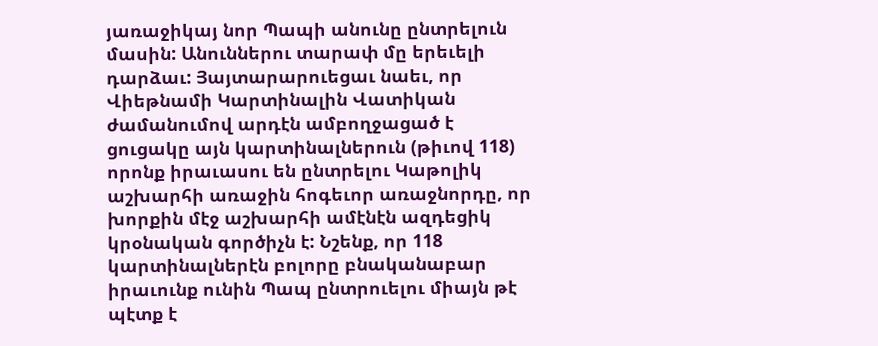յառաջիկայ նոր Պապի անունը ընտրելուն մասին: Անուններու տարափ մը երեւելի դարձաւ: Յայտարարուեցաւ նաեւ, որ Վիեթնամի Կարտինալին Վատիկան ժամանումով արդէն ամբողջացած է ցուցակը այն կարտինալներուն (թիւով 118) որոնք իրաւասու են ընտրելու Կաթոլիկ աշխարհի առաջին հոգեւոր առաջնորդը, որ խորքին մէջ աշխարհի ամէնէն ազդեցիկ կրօնական գործիչն է: Նշենք, որ 118 կարտինալներէն բոլորը բնականաբար իրաւունք ունին Պապ ընտրուելու միայն թէ պէտք է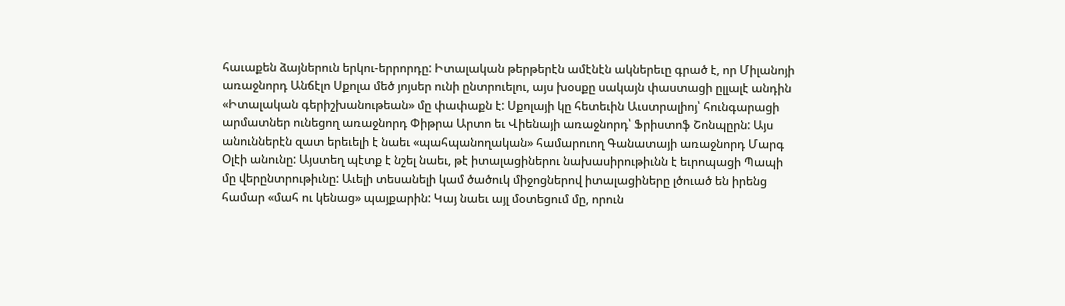հաւաքեն ձայներուն երկու-երրորդը: Իտալական թերթերէն ամէնէն ակներեւը գրած է, որ Միլանոյի առաջնորդ Անճէլո Սքոլա մեծ յոյսեր ունի ընտրուելու, այս խօսքը սակայն փաստացի ըլլալէ անդին «Իտալական գերիշխանութեան» մը փափաքն է: Սքոլայի կը հետեւին Աւստրալիոյ՝ հունգարացի արմատներ ունեցող առաջնորդ Փիթրա Արտո եւ Վիենայի առաջնորդ՝ Ֆրիստոֆ Շոնպըրն: Այս անուններէն զատ երեւելի է նաեւ «պահպանողական» համարուող Գանատայի առաջնորդ Մարգ Օլէի անունը: Այստեղ պէտք է նշել նաեւ, թէ իտալացիներու նախասիրութիւնն է եւրոպացի Պապի մը վերընտրութիւնը: Աւելի տեսանելի կամ ծածուկ միջոցներով իտալացիները լծուած են իրենց համար «մահ ու կենաց» պայքարին: Կայ նաեւ այլ մօտեցում մը, որուն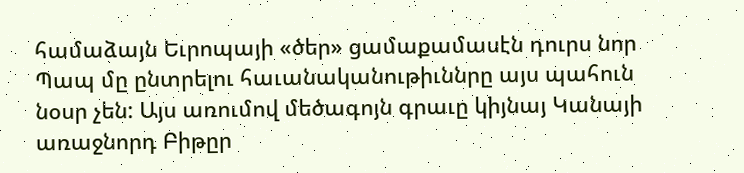համաձայն Եւրոպայի «ծեր» ցամաքամասէն դուրս նոր Պապ մը ընտրելու հաւանականութիւննրը այս պահուն նօսր չեն: Այս առումով մեծագոյն գրաւը կիյնայ Կանայի առաջնորդ Բիթըր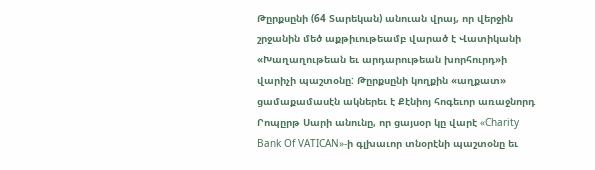Թըրքսընի (64 Տարեկան) անուան վրայ, որ վերջին շրջանին մեծ աքթիւութեամբ վարած է Վատիկանի «Խաղաղութեան եւ արդարութեան խորհուրդ»ի վարիչի պաշտօնը: Թըրքսընի կողքին «աղքատ» ցամաքամասէն ակներեւ է Քէնիոյ հոգեւոր առաջնորդ Րոպըրթ Սարի անունը, որ ցայսօր կը վարէ «Charity Bank Of VATICAN»-ի գլխաւոր տնօրէնի պաշտօնը եւ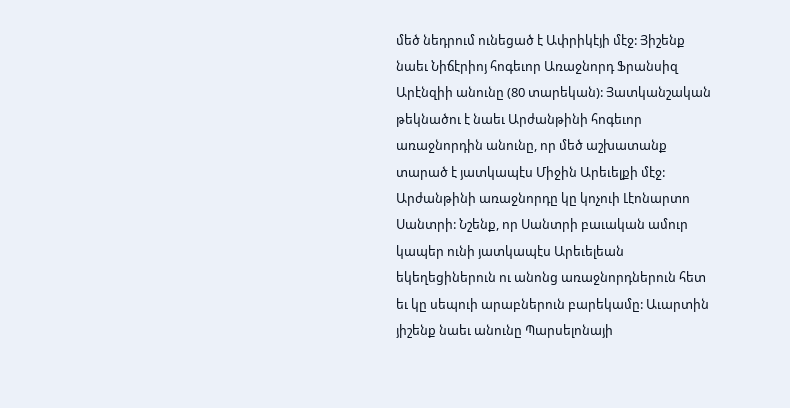մեծ նեդրում ունեցած է Ափրիկէյի մէջ: Յիշենք նաեւ Նիճէրիոյ հոգեւոր Առաջնորդ Ֆրանսիզ Արէնզիի անունը (80 տարեկան): Յատկանշական թեկնածու է նաեւ Արժանթինի հոգեւոր առաջնորդին անունը, որ մեծ աշխատանք տարած է յատկապէս Միջին Արեւելքի մէջ: Արժանթինի առաջնորդը կը կոչուի Լէոնարտո Սանտրի: Նշենք, որ Սանտրի բաւական ամուր կապեր ունի յատկապէս Արեւելեան եկեղեցիներուն ու անոնց առաջնորդներուն հետ եւ կը սեպուի արաբներուն բարեկամը: Աւարտին յիշենք նաեւ անունը Պարսելոնայի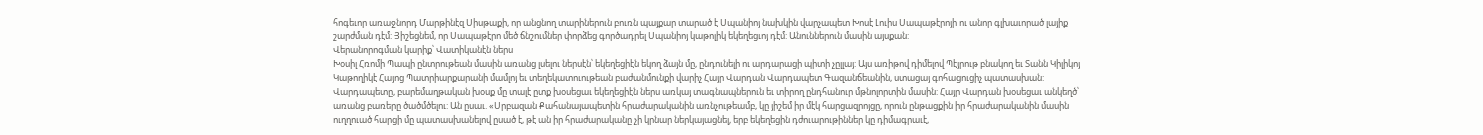հոգեւոր առաջնորդ Մարթինէզ Սիսթաքի, որ անցնող տարիներուն բուռն պայքար տարած է Սպանիոյ նախկին վարչապետ Խոսէ Լուիս Սապաթէրոյի ու անոր գլխաւորած լայիք շարժման դէմ: Յիշեցնեմ, որ Սապաթէրո մեծ ճնշումներ փորձեց գործադրել Սպանիոյ կաթոլիկ եկեղեցւոյ դէմ: Անուններուն մասին այսքան:
Վերանորոգման կարիք՝ Վատիկանէն ներս
Խօսիլ Հռոմի Պապի ընտրութեան մասին առանց լսելու ներսէն՝ եկեղեցիէն եկող ձայն մը, ընդունելի ու արդարացի պիտի չըլլայ: Այս առիթով դիմելով Պէյրութ բնակող եւ Տանն Կիլիկոյ Կաթողիկէ Հայոց Պատրիարքարանի մամլոյ եւ տեղեկատուութեան բաժանմունքի վարիչ Հայր Վարդան Վարդապետ Գազանճեանին, ստացայ գոհացուցիչ պատասխան: Վարդապետը, բարեմաղթական խօսք մը տալէ ըտք խօսեցաւ եկեղեցիէն ներս առկայ տագնապներուն եւ տիրող ընդհանուր մթնոլորտին մասին: Հայր Վարդան խօսեցաւ անկեղծ՝ առանց բառերը ծածմծելու: Ան ըսաւ. «Սրբազան Քահանայապետին հրաժարականին առնչութեամբ, կը յիշեմ իր մէկ հարցազրոյցը, որուն ընթացքին իր հրաժարականին մասին ուղղուած հարցի մը պատասխանելով ըսած է, թէ ան իր հրաժարականը չի կրնար ներկայացնել, երբ եկեղեցին դժուարութիններ կը դիմագրաւէ,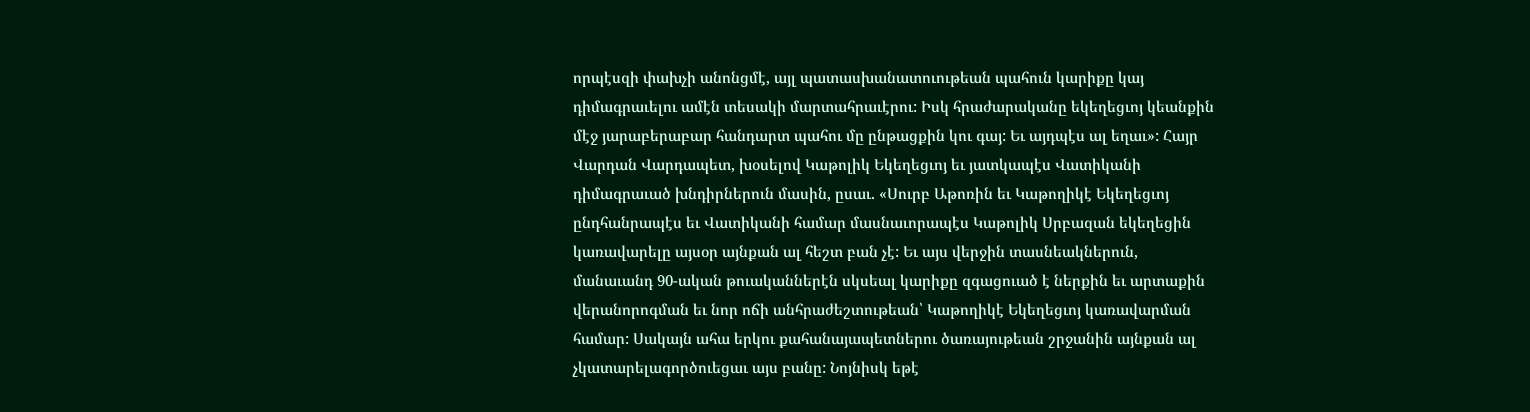որպէսզի փախչի անոնցմէ, այլ պատասխանատուութեան պահուն կարիքը կայ դիմագրաւելու ամէն տեսակի մարտահրաւէրու: Իսկ հրաժարականը եկեղեցւոյ կեանքին մէջ յարաբերաբար հանդարտ պահու մը ընթացքին կու գայ: Եւ այդպէս ալ եղաւ»: Հայր Վարդան Վարդապետ, խօսելով Կաթոլիկ Եկեղեցւոյ եւ յատկապէս Վատիկանի դիմագրաւած խնդիրներուն մասին, ըսաւ. «Սուրբ Աթոռին եւ Կաթողիկէ Եկեղեցւոյ ընդհանրապէս եւ Վատիկանի համար մասնաւորապէս Կաթոլիկ Սրբազան եկեղեցին կառավարելը այսօր այնքան ալ հեշտ բան չէ: Եւ այս վերջին տասնեակներուն, մանաւանդ 90-ական թուականներէն սկսեալ կարիքը զգացուած է ներքին եւ արտաքին վերանորոգման եւ նոր ոճի անհրաժեշտութեան՝ Կաթողիկէ Եկեղեցւոյ կառավարման համար: Սակայն ահա երկու քահանայապետներու ծառայութեան շրջանին այնքան ալ չկատարելագործուեցաւ այս բանը: Նոյնիսկ եթէ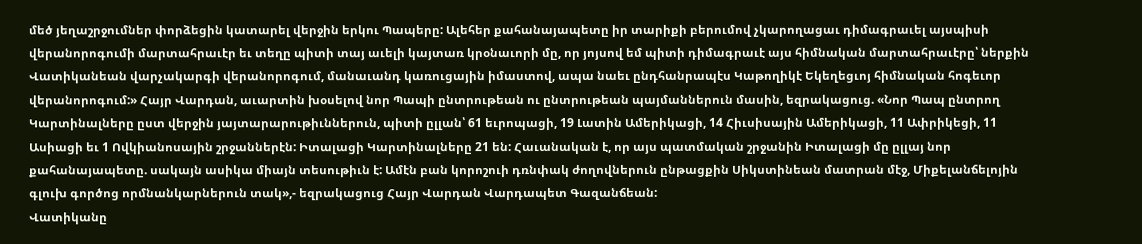մեծ յեղաշրջումներ փորձեցին կատարել վերջին երկու Պապերը: Ալեհեր քահանայապետը իր տարիքի բերումով չկարողացաւ դիմագրաւել այսպիսի վերանորոգումի մարտահրաւէր եւ տեղը պիտի տայ աւելի կայտառ կրօնաւորի մը, որ յոյսով եմ պիտի դիմագրաւէ այս հիմնական մարտահրաւէրը՝ ներքին Վատիկանեան վարչակարգի վերանորոգում, մանաւանդ կառուցային իմաստով, ապա նաեւ ընդհանրապէս Կաթողիկէ Եկեղեցւոյ հիմնական հոգեւոր վերանորոգում:» Հայր Վարդան, աւարտին խօսելով նոր Պապի ընտրութեան ու ընտրութեան պայմաններուն մասին, եզրակացուց. «Նոր Պապ ընտրող Կարտինալները ըստ վերջին յայտարարութիւններուն, պիտի ըլլան՝ 61 եւրոպացի, 19 Լատին Ամերիկացի, 14 Հիւսիսային Ամերիկացի, 11 Ափրիկեցի, 11 Ասիացի եւ 1 Ովկիանոսային շրջաններէն: Իտալացի Կարտինալները 21 են: Հաւանական է, որ այս պատմական շրջանին Իտալացի մը ըլլայ նոր քահանայապետը. սակայն ասիկա միայն տեսութիւն է: Ամէն բան կորոշուի դռնփակ ժողովներուն ընթացքին Սիկստինեան մատրան մէջ, Միքելանճելոյին գլուխ գործոց որմնանկարներուն տակ»,- եզրակացուց Հայր Վարդան Վարդապետ Գազանճեան:
Վատիկանը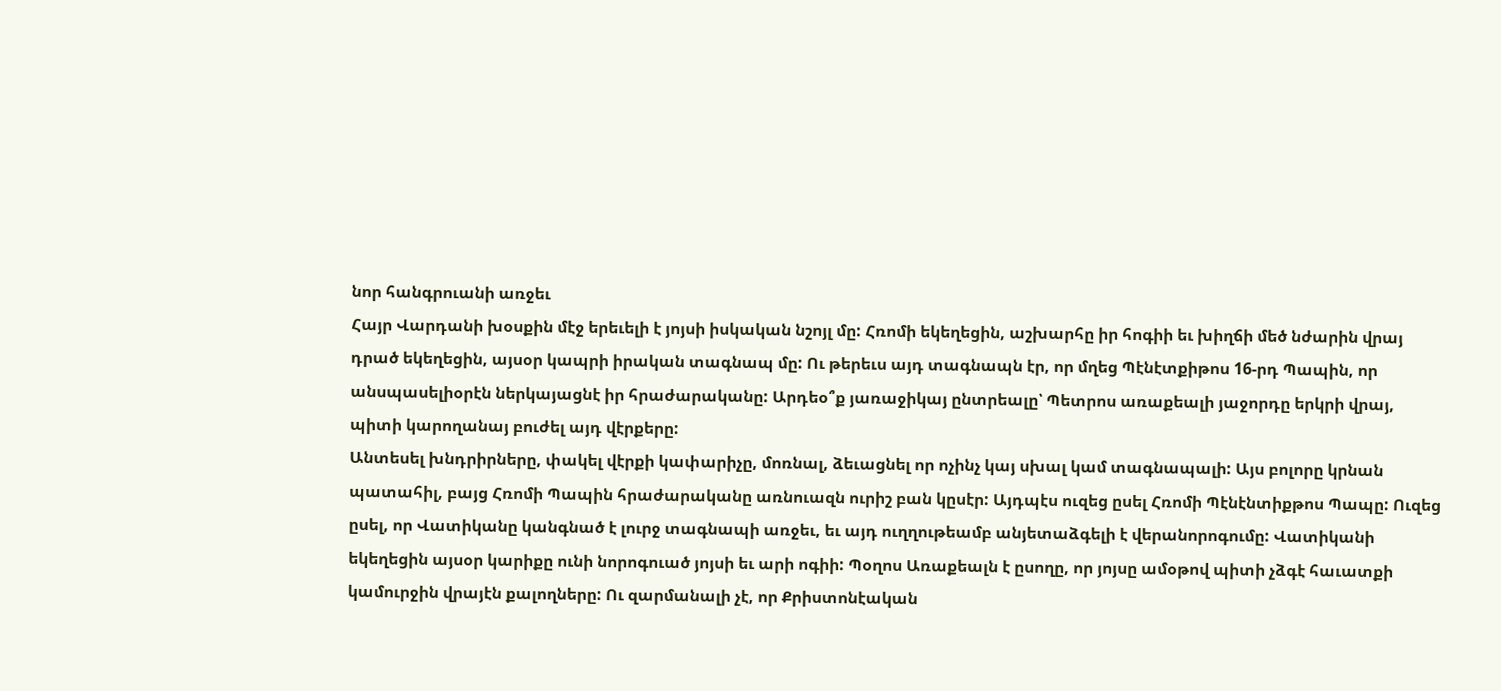նոր հանգրուանի առջեւ
Հայր Վարդանի խօսքին մէջ երեւելի է յոյսի իսկական նշոյլ մը: Հռոմի եկեղեցին, աշխարհը իր հոգիի եւ խիղճի մեծ նժարին վրայ դրած եկեղեցին, այսօր կապրի իրական տագնապ մը: Ու թերեւս այդ տագնապն էր, որ մղեց Պէնէտքիթոս 16-րդ Պապին, որ անսպասելիօրէն ներկայացնէ իր հրաժարականը: Արդեօ՞ք յառաջիկայ ընտրեալը՝ Պետրոս առաքեալի յաջորդը երկրի վրայ, պիտի կարողանայ բուժել այդ վէրքերը:
Անտեսել խնդրիրները, փակել վէրքի կափարիչը, մոռնալ, ձեւացնել որ ոչինչ կայ սխալ կամ տագնապալի: Այս բոլորը կրնան պատահիլ, բայց Հռոմի Պապին հրաժարականը առնուազն ուրիշ բան կըսէր: Այդպէս ուզեց ըսել Հռոմի Պէնէնտիքթոս Պապը: Ուզեց ըսել, որ Վատիկանը կանգնած է լուրջ տագնապի առջեւ, եւ այդ ուղղութեամբ անյետաձգելի է վերանորոգումը: Վատիկանի եկեղեցին այսօր կարիքը ունի նորոգուած յոյսի եւ արի ոգիի: Պօղոս Առաքեալն է ըսողը, որ յոյսը ամօթով պիտի չձգէ հաւատքի կամուրջին վրայէն քալողները: Ու զարմանալի չէ, որ Քրիստոնէական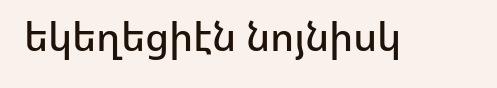եկեղեցիէն նոյնիսկ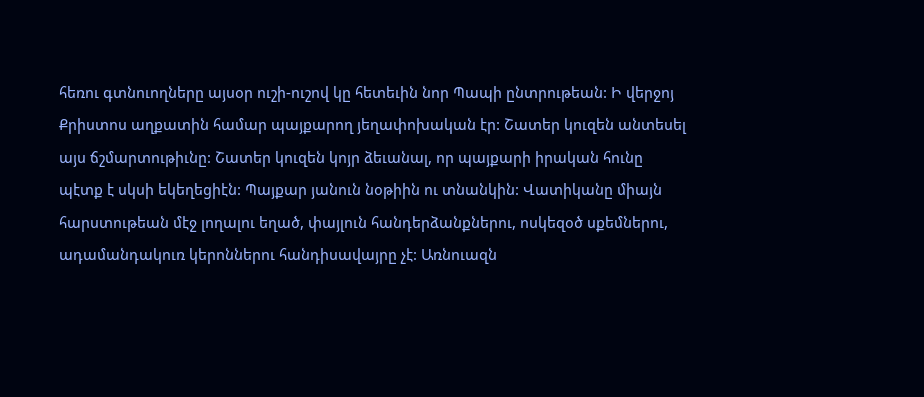հեռու գտնուողները այսօր ուշի-ուշով կը հետեւին նոր Պապի ընտրութեան: Ի վերջոյ Քրիստոս աղքատին համար պայքարող յեղափոխական էր: Շատեր կուզեն անտեսել այս ճշմարտութիւնը: Շատեր կուզեն կոյր ձեւանալ, որ պայքարի իրական հունը պէտք է սկսի եկեղեցիէն: Պայքար յանուն նօթիին ու տնանկին: Վատիկանը միայն հարստութեան մէջ լողալու եղած, փայլուն հանդերձանքներու, ոսկեզօծ սքեմներու, ադամանդակուռ կերոններու հանդիսավայրը չէ: Առնուազն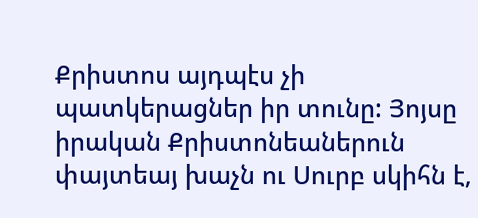Քրիստոս այդպէս չի պատկերացներ իր տունը: Յոյսը իրական Քրիստոնեաներուն փայտեայ խաչն ու Սուրբ սկիհն է,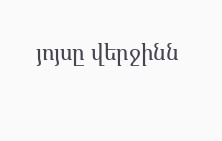յոյսը վերջինն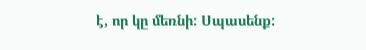է, որ կը մեռնի: Սպասենք: